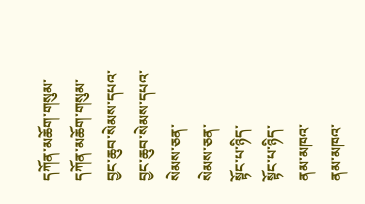དཀོན་མཆོག་གསུམ་
དཀོན་མཆོག་གསུམ་
བྱང་ཆུབ་སེམས་དཔའ་
བྱང་ཆུབ་སེམས་དཔའ་
སེམས་ཅན་
སེམས་ཅན་
སྟོང་པ་ཉིད་
སྟོང་པ་ཉིད་
ནམ་མཁའ་
ནམ་མཁའ་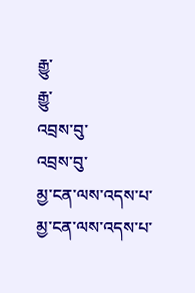རྒྱུ་
རྒྱུ་
འབྲས་བུ་
འབྲས་བུ་
མྱ་ངན་ལས་འདས་པ་
མྱ་ངན་ལས་འདས་པ་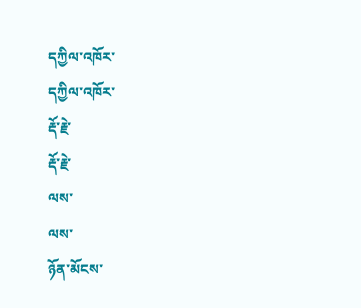དཀྱིལ་འཁོར་
དཀྱིལ་འཁོར་
རྡོ་རྗེ་
རྡོ་རྗེ་
ལས་
ལས་
ཉོན་མོངས་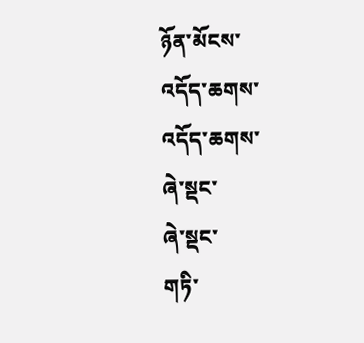ཉོན་མོངས་
འདོད་ཆགས་
འདོད་ཆགས་
ཞེ་སྡང་
ཞེ་སྡང་
གཏི་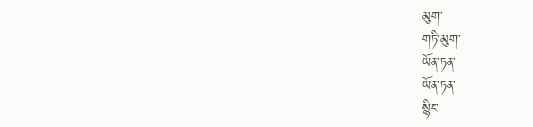མུག་
གཏི་མུག་
ཡོན་ཏན་
ཡོན་ཏན་
སྙིང་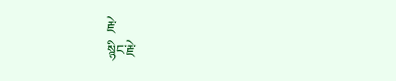རྗེ་
སྙིང་རྗེ་